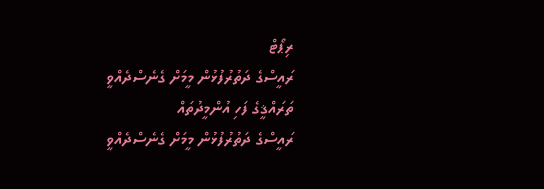ރިޕޯޓް
ރައީސްގެ ދަތުރުފުޅުން މީމަށް ގެނެސްދެއްވީ ތަރައްޤީގެ ފަހި އުންމީދުތައް
ރައީސްގެ ދަތުރުފުޅުން މީމަށް ގެނެސްދެއްވީ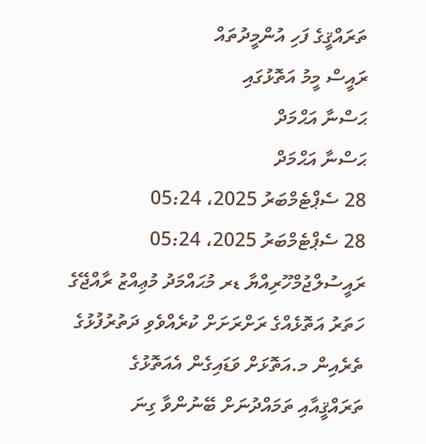ތަރައްޤީގެ ފަހި އުންމީދުތައް
ރައީސް މީމު އަތޮޅުގައި
ޙަސްނާ އަޙްމަދް
ޙަސްނާ އަޙްމަދް
28 ސެޕްޓެމްބަރު 2025، 05:24
28 ސެޕްޓެމްބަރު 2025، 05:24
ރައީސުލްޖުމްހޫރިއްޔާ ޑރ މުޙައްމަދު މުޢިއްޒު ރާއްޖޭގެ ހަތަރު އަތޮޅެއްގެ ރަށްރަށަށް ކުރެއްވެވި ދަތުރުފުޅުގެ ތެރެއިން މ.އަތޮޅަށް ވަޑައިގެން އެއަތޮޅުގެ ތަރައްޤީއާއި ތަމައްދުނަށް ބޭނުންވާ ގިނަ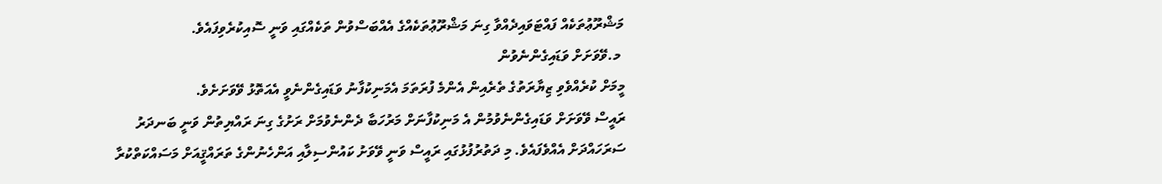މަޝްރޫޢުތަކެއް ފައްޓަވައިދެއްވާ ގިނަ މަޝްރޫޢުތަކެއްގެ އެއްބަސްވުން ތަކެއްގައި ވަނީ ސޮއިކުރެވިފައެވެ.
 މ.ވޭވަށަށް ވަޑައިގެންނެވުން
މީމަށް ކުރެއްވެވި ޒިޔާރަތުގެ ތެރެއިން އެންމެ ފުރަތަމަ އެމަނިކުފާނު ވަޑައިގެންނެވީ އެއަތޮޅު ވޭވަށަށެވެ.
ރައީސް ވޭވަށަށް ވަޑައިގެންނެވުމުން އެ މަނިކުފާނަށް މަރުހަބާ ދެންނެވުމަށް ރަށުގެ ގިނަ ރައްޔިތުން ވަނީ ބަނދަރު ސަރަހައްދަށް އެއްވެފައެވެ. މި ދަތުރުފުޅުގައި ރައީސް ވަނީ ވޭވަށު ކައުންސިލާއި އަންހެނުންގެ ތަރައްޤީއަށް މަސައްކަތްކުރާ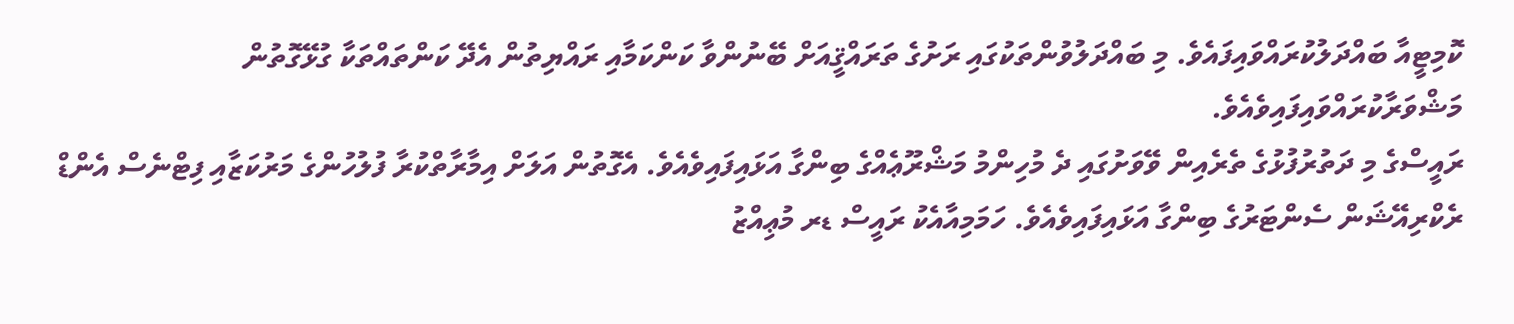ކޮމިޓީއާ ބައްދަލުކުރައްވައިފައެވެ. މި ބައްދަލުވުންތަކުގައި ރަށުގެ ތަރައްޤީއަށް ބޭނުންވާ ކަންކަމާއި ރައްޔިތުން އެދޭ ކަންތައްތަކާ ގުޅޭގޮތުން މަޝްވަރާކުރައްވައިފައިވެއެވެ.
ރައީސްގެ މި ދަތުރުފުޅުގެ ތެރެއިން ވޭވަށުގައި ދެ މުހިންމު މަޝްރޫޢެއްގެ ބިންގާ އަޅައިފައިވެއެވެ. އެގޮތުން އަލަށް އިމާރާތްކުރާ ފުލުހުންގެ މަރުކަޒާއި ފިޓްނެސް އެންޑް ރެކްރިއޭޝަން ސެންޓަރުގެ ބިންގާ އަޅައިފައިވެއެވެ. ހަމަމިއާއެކު ރައީސް ޑރ މުޢިއްޒު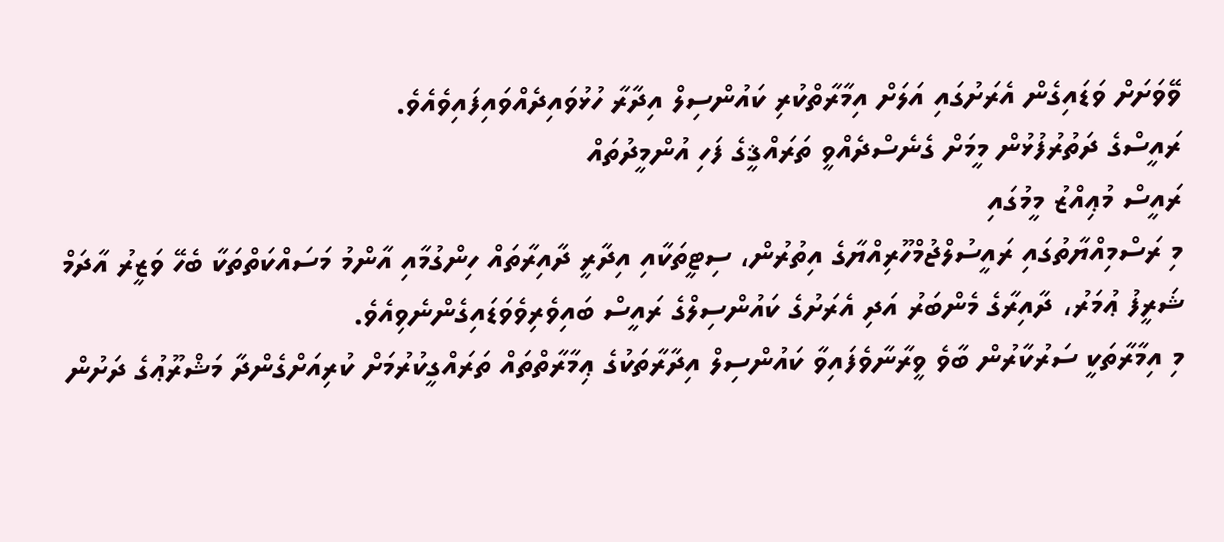ވޭވަށަށް ވަޑައިގެން އެރަށުގައި އަލަށް އިމާރާތްކުރި ކައުންސިލް އިދާރާ ހުޅުވައިދެއްވައިފައިވެއެވެ.
ރައީސްގެ ދަތުރުފުޅުން މީމަށް ގެނެސްދެއްވީ ތަރައްޤީގެ ފަހި އުންމީދުތައް
ރައީސް މުޢިއްޒު މީމުގައި
މި ރަސްމިއްޔާތުގައި ރައީސުލްޖުމްހޫރިއްޔާގެ އިތުރުން، ސިޓީތަކާއި އިދާރީ ދާއިރާތައް ހިންގުމާއި އާންމު މަސައްކަތްތަކާ ބެހޭ ވަޒީރު އާދަމް ޝަރީފު ޢުމަރު، ދާއިރާގެ މެންބަރު އަދި އެރަށުގެ ކައުންސިލްގެ ރައީސް ބައިވެރިވެވަޑައިގެންނެވިއެވެ.
މި އިމާރާތަކީ ސަރުކާރުން ބާވެ ވީރާނާވެފައިވާ ކައުންސިލް އިދާރާތަކުގެ ޢިމާރާތްތައް ތަރައްގީކުރުމަށް ކުރިއަށްގެންދާ މަޝްރޫޢުގެ ދަށުން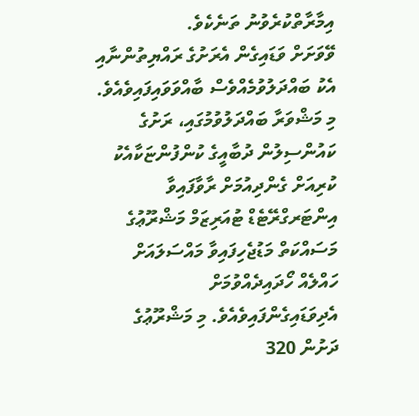އިމާރާތްކުރެވުނު ތަނެކެވެ.
ވޭވަށަށް ވަޑައިގެން އެރަށުގެ ރައްޔިތުންނާއި އެކު ބައްދަލުވުމެއްވެސް ބާއްވަވައިފައިވެއެވެ. މި މަޝްވަރާ ބައްދަލުވުމުގައި، ރަށުގެ ކައުންސިލުން ދުބާއީގެ ކުންފުންޏަކާއެކު ކުރިއަށް ގެންދިއުމަށް ރާވާފައިވާ އިންޓަރގްރޭޓެޑް ޓުއަރިޒަމް މަޝްރޫޢުގެ މަސައްކަތް މަޑުޖެހިފައިވާ މައްސަލައަށް ހައްލެއް ހޯދައިދެއްވުމަށް އެދިވަޑައިގެންފައިވެއެވެ. މި މަޝްރޫޢުގެ ދަށުން 320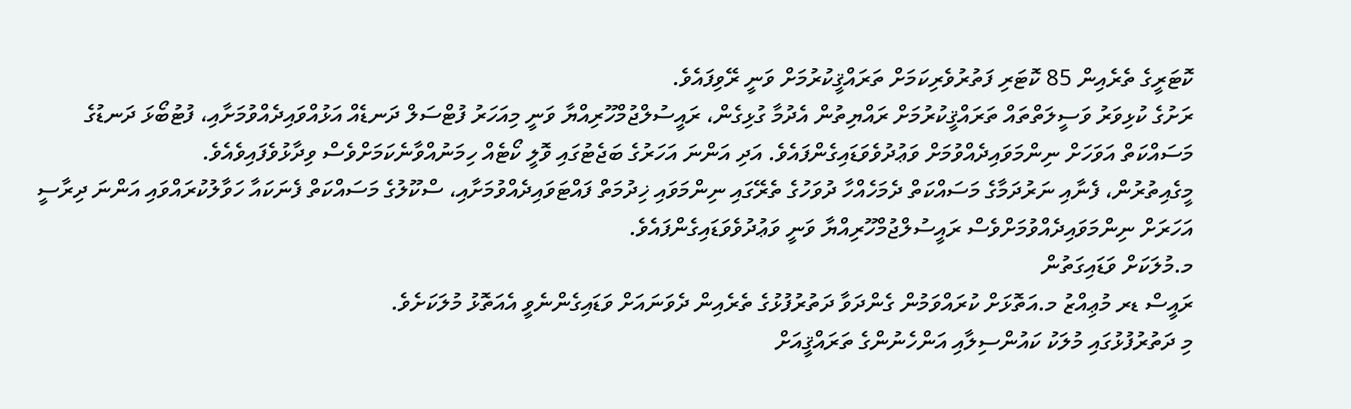ކޮޓަރީގެ ތެރެއިން 85 ކޮޓަރި ފަތުރުވެރިކަމަށް ތަރައްޤީކުރުމަށް ވަނީ ރޭވިފައެވެ.
ރަށުގެ ކުޅިވަރު ވަސީލަތްތައް ތަރައްޤީކުރުމަށް ރައްޔިތުން އެދުމާ ގުޅިގެން، ރައީސުލްޖުމްހޫރިއްޔާ ވަނީ މިއަހަރު ފުޓްސަލް ދަނޑެއް އަޅުއްވައިދެއްވުމަށާއި، ފުޓުބޯޅަ ދަނޑުގެ މަސައްކަތް އަވަހަށް ނިންމަވައިދެއްވުމަށް ވަޢުދުވެވަޑައިގެންފައެވެ. އަދި އަންނަ އަހަރުގެ ބަޖެޓުގައި ވޮލީ ކޯޓެއް ހިމަނުއްވާނެކަމަށްވެސް ވިދާޅުވެފައިވެއެވެ.
މީގެއިތުރުން، ފެނާއި ނަރުދަމާގެ މަސައްކަތް ދެމަހެއްހާ ދުވަހުގެ ތެރޭގައި ނިންމަވައި ޚިދުމަތް ފައްޓަވައިދެއްވުމަށާއި، ސްކޫލުގެ މަސައްކަތް ފެނަކައާ ހަވާލުކުރައްވައި އަންނަ ދިރާސީ އަހަރަށް ނިންމަވައިދެއްވުމަށްވެސް ރައީސުލްޖުމްހޫރިއްޔާ ވަނީ ވަޢުދުވެވަޑައިގެންފައެވެ.
މ.މުލަކަށް ވަޑައިގަތުން
ރައީސް ޑރ މުޢިއްޒު މ.އަތޮޅަށް ކުރައްވަމުން ގެންދަވާ ދަތުރުފުޅުގެ ތެރެއިން ދެވަނައަށް ވަޑައިގެންނެވީ އެއަތޮޅު މުލަކަށެވެ.
މި ދަތުރުފުޅުގައި މުލަކު ކައުންސިލާއި އަންހެނުންގެ ތަރައްޤީއަށް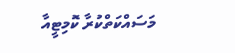މަސައްކަތްކުރާ ކޮމިޓީއާ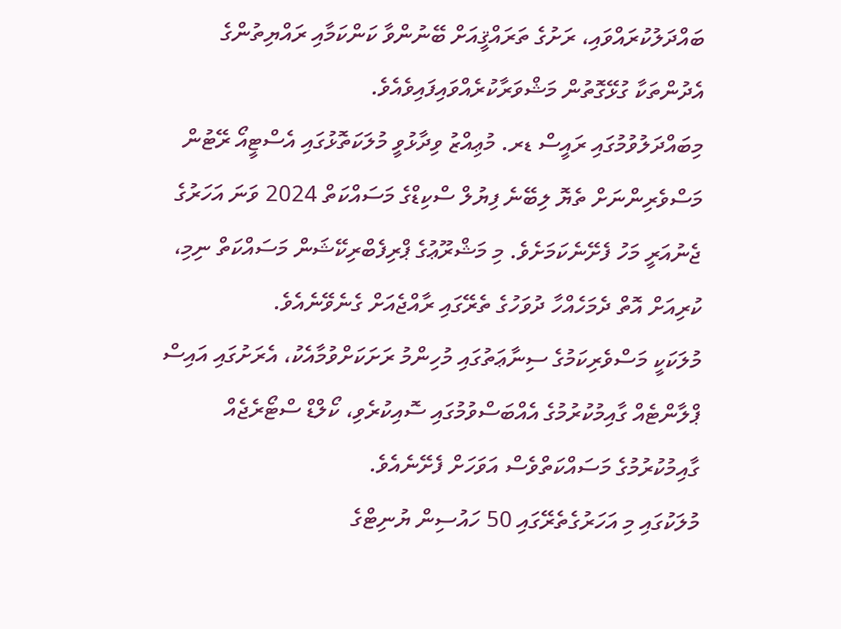ބައްދަލުކުރައްވައި، ރަށުގެ ތަރައްޤީއަށް ބޭނުންވާ ކަންކަމާއި ރައްޔިތުންގެ އެދުންތަކާ ގުޅޭގޮތުން މަޝްވަރާކުރެއްވައިފައިވެއެވެ.
މިބައްދަލުވުމުގައި ރައީސް ޑރ. މުޢިއްޒު ވިދާޅުވީ މުލަކަތޮޅުގައި އެސްޓީއޯ ރޭޓުން މަސްވެރިންނަށް ތެޔޮ ލިބޭނެ ފިޔުލް ސްކިޑްގެ މަސައްކަތް 2024 ވަނަ އަހަރުގެ ޖެނުއަރީ މަހު ފެށޭނެކަމަށެވެ. މި މަޝްރޫޢުގެ ޕްރިފެބްރިކޭޝަން މަސައްކަތް ނިމި، ކުރިއަށް އޮތް ދެމަހެއްހާ ދުވަހުގެ ތެރޭގައި ރާއްޖެއަށް ގެނެވޭނެއެވެ.
މުލަކަކީ މަސްވެރިކަމުގެ ސިނާޢަތުގައި މުހިންމު ރަށަކަށްވުމާއެކު، އެރަށުގައި އައިސް ޕްލާންޓެއް ގާއިމުކުރުމުގެ އެއްބަސްވުމުގައި ސޮއިކުރެވި، ކޯލްޑް ސްޓޯރެޖެއް ގާއިމުކުރުމުގެ މަސައްކަތްވެސް އަވަހަށް ފެށޭނެއެވެ.
މުލަކުގައި މި އަހަރުގެތެރޭގައި 50 ހައުސިން ޔުނިޓްގެ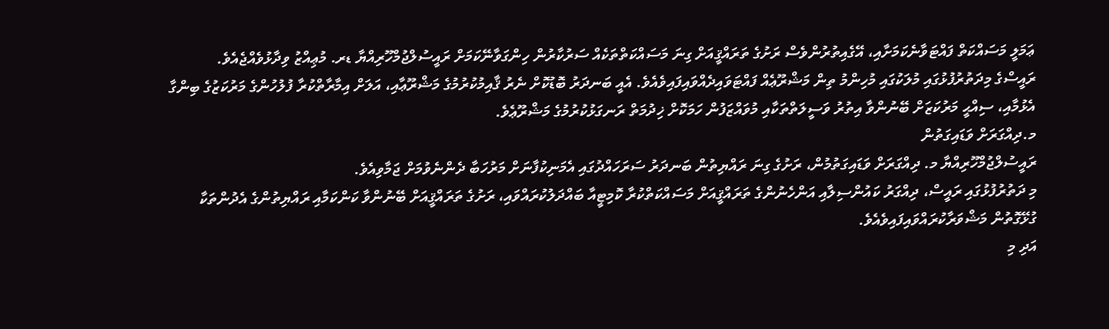ޢަމަލީ މަސައްކަތް ފައްޓަވާނެކަމަށާއި، އޭގެއިތުރުންވެސް ރަށުގެ ތަރައްޤީއަށް ގިނަ މަސައްކަތްތަކެއް ސަރުކާރުން ހިންގަވާނޭކަމަށް ރައީސުލްޖުމްހޫރިއްޔާ ޑރ. މުޢިއްޒު ވިދާޅުވެއްޖެއެވެ.
ރައީސްގެ މިދަތުރުފުޅުގައި މުލަކުގައި މުހިންމު ތިން މަޝްރޫޢެއް ފައްޓަވައިދެއްވައިފައިވެއެވެ. އެއީ ބަނދަރު ބޮޑުކޮށް ނެރު ޤާއިމުކުރުމުގެ މަޝްރޫޢާއި، އަލަށް އިމާރާތްކުރާ ފުލުހުންގެ މަރުކަޒުގެ ބިންގާ އެޅުމާއި، ސިއްޙީ މަރުކަޒަށް ބޭނުންވާ އިތުރު ވަސީލަތްތަކާއި މުވައްޒަފުން ހަމަކޮށް ޚިދުމަތް ރަނގަޅުކުރުމުގެ މަޝްރޫޢެވެ.
މ.ދިއްގަރަށް ވަޑައިގަތުން
ރައީސުލްޖުމްހޫރިއްޔާ މ. ދިއްގަރަށް ވަޑައިގަތުމުން، ރަށުގެ ގިނަ ރައްޔިތުން ބަނދަރު ސަރަހައްދުގައި އެމަނިކުފާނަށް މަރުހަބާ ދެންނެވުމަށް ޖަމާވިއެވެ.
މި ދަތުރުފުޅުގައި ރައީސް، ދިއްގަރު ކައުންސިލާއި އަންހެނުންގެ ތަރައްޤީއަށް މަސައްކަތްކުރާ ކޮމިޓީއާ ބައްދަލުކުރައްވައި، ރަށުގެ ތަރައްޤީއަށް ބޭނުންވާ ކަންކަމާއި ރައްޔިތުންގެ އެދުންތަކާ ގުޅޭގޮތުން މަޝްވަރާކުރައްވައިފައިވެއެވެ.
އަދި މި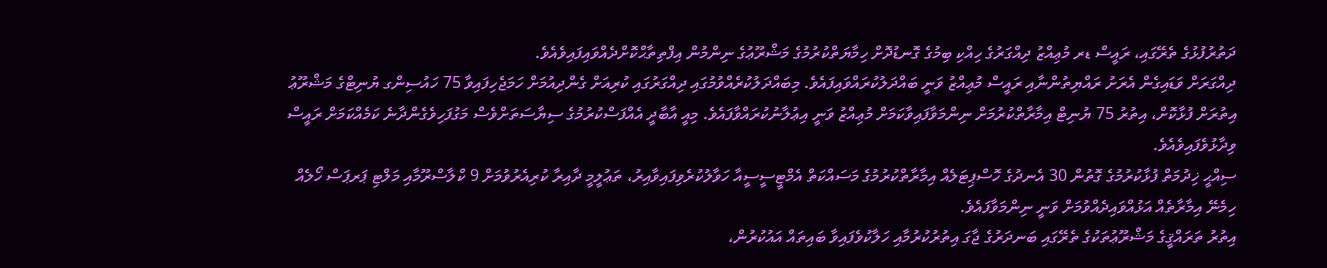ދަތުރުފުޅުގެ ތެރޭގައި، ރައީސް ޑރ މުޢިއްޒު ދިއްގަރުގެ ހިއްކި ބިމުގެ ގޮނޑުދޮށް ހިމާޔަތްކުރުމުގެ މަޝްރޫޢުގެ ނިންމުން އިފްތިތާޙްކޮށްދެއްވައިފައިވެއެވެ.
ދިއްގަރަށް ވަޑައިގެން އެރަށު ރައްޔިތުންނާއި ރައީސް މުޢިއްޒު ވަނީ ބައްދަލުކުރައްވައިފައެވެ. މިބައްދަލުކުރެއްވުމުގައި ދިއްގަރުގައި ކުރިއަށް ގެންދިއުމަށް ހަމަޖެހިފައިވާ 75 ހައުސިންގ ޔުނިޓްގެ މަޝްރޫޢު އިތުރަށް ފުޅާކޮށް، އިތުރު 75 ޔުނިޓް އިމާރާތްކުރުމަށް ނިންމަވާފައިވާކަމަށް މުޢިއްޒު ވަނީ އިޢުލާނުކުރައްވާފައެވެ. މިއީ އާބާދީ އެއްފަސްކުރުމުގެ ސިޔާސަތަށްވެސް މަގުފަހިވެގެންދާނެ ކަމެއްކަމަށް ރައީސް ވިދާޅުވެފައިވެއެވެ.
ސިއްޙީ ޚިދުމަތް ފުޅާކުރުމުގެ ގޮތުން 30 އެނދުގެ ހޮސްޕިޓަލެއް އިމާރާތްކުރުމުގެ މަސައްކަތް އެމްޓީސީސީއާ ހަވާލުކުރެވިފައިވާއިރު، ތަޢުލީމީ ދާއިރާ ކުރިއެރުވުމަށް 9 ކްލާސްރޫމާއި މަލްޓި ޕަރޕަސް ހޯލެއް ހިމެނޭ އިމާރާތެއް އަޅުއްވައިދެއްވުމަށް ވަނީ ނިންމަވާފައެވެ.
އިތުރު ތަރައްޤީގެ މަޝްރޫޢުތަކުގެ ތެރޭގައި ބަނދަރުގެ ޖާގަ އިތުރުކުރުމާއި ހަލާކުވެފައިވާ ބައިތައް އައުކުރުން،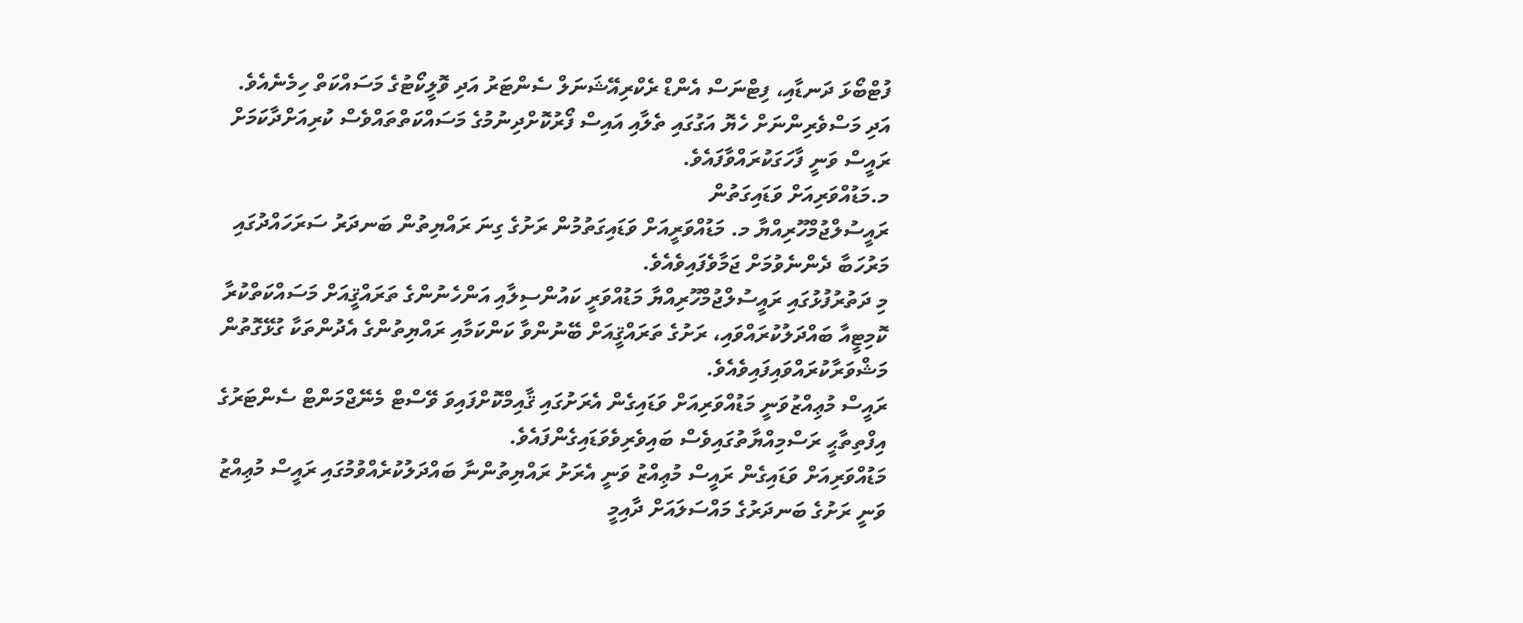ފުޓްބޯޅަ ދަނޑާއި، ފިޓްނަސް އެންޑް ރެކްރިއޭޝަނަލް ސެންޓަރު އަދި ވޮލީކޯޓުގެ މަސައްކަތް ހިމެނެއެވެ. އަދި މަސްވެރިންނަށް ހެޔޮ އަގުގައި ތެލާއި އައިސް ފޯރުކޮށްދިނުމުގެ މަސައްކަތްތައްވެސް ކުރިއަށްދާކަމަށް ރައީސް ވަނީ ފާހަގަކުރައްވާފައެވެ.
މ.މަޑުއްވަރިއަށް ވަޑައިގަތުން
ރައީސުލްޖުމްހޫރިއްޔާ މ. މަޑުއްވަރީއަށް ވަޑައިގަތުމުން ރަށުގެ ގިނަ ރައްޔިތުން ބަނދަރު ސަރަހައްދުގައި މަރުހަބާ ދެންނެވުމަށް ޖަމާވެފައިވެއެވެ.
މި ދަތުރުފުޅުގައި ރައީސުލްޖުމްހޫރިއްޔާ މަޑުއްވަރީ ކައުންސިލާއި އަންހެނުންގެ ތަރައްޤީއަށް މަސައްކަތްކުރާ ކޮމިޓީއާ ބައްދަލުކުރައްވައި، ރަށުގެ ތަރައްޤީއަށް ބޭނުންވާ ކަންކަމާއި ރައްޔިތުންގެ އެދުންތަކާ ގުޅޭގޮތުން މަޝްވަރާކުރައްވައިފައިވެއެވެ.
ރައީސް މުޢިއްޒުވަނީ މަޑުއްވަރިއަށް ވަޑައިގެން އެރަށުގައި ޤާއިމްކޮށްފައިވަ ވޭސްޓް މެނޭޖްމަންޓް ސެންޓަރުގެ އިފްތިތާޙީ ރަސްމިއްޔާތުގައިވެސް ބައިވެރިވެވަޑައިގެންފައެވެ.
މަޑުއްވަރިއަށް ވަޑައިގެން ރައީސް މުޢިއްޒު ވަނީ އެރަށު ރައްޔިތުންނާ ބައްދަލުކުރެއްވުމުގައި ރައީސް މުޢިއްޒު ވަނީ ރަށުގެ ބަނދަރުގެ މައްސަލައަށް ދާއިމީ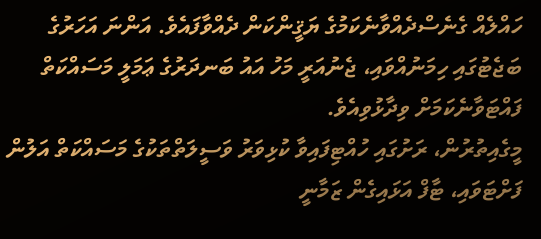ހައްލެއް ގެނެސްދެއްވާނެކަމުގެ ޔަޤީންކަން ދެއްވާފައެވެ. އަންނަ އަހަރުގެ ބަޖެޓުގައި ހިމަނުއްވައި، ޖެނުއަރީ މަހު އައު ބަނދަރުގެ ޢަމަލީ މަސައްކަތް ފައްޓަވާނެކަމަށް ވިދާޅުވިއެވެ.
މީގެއިތުރުން، ރަށުގައި ހުއްޓިފައިވާ ކުޅިވަރު ވަސީލަތްތަކުގެ މަސައްކަތް އަލުން ފަށްޓަވައި، ޓާފް އަޅައިގެން ޒަމާނީ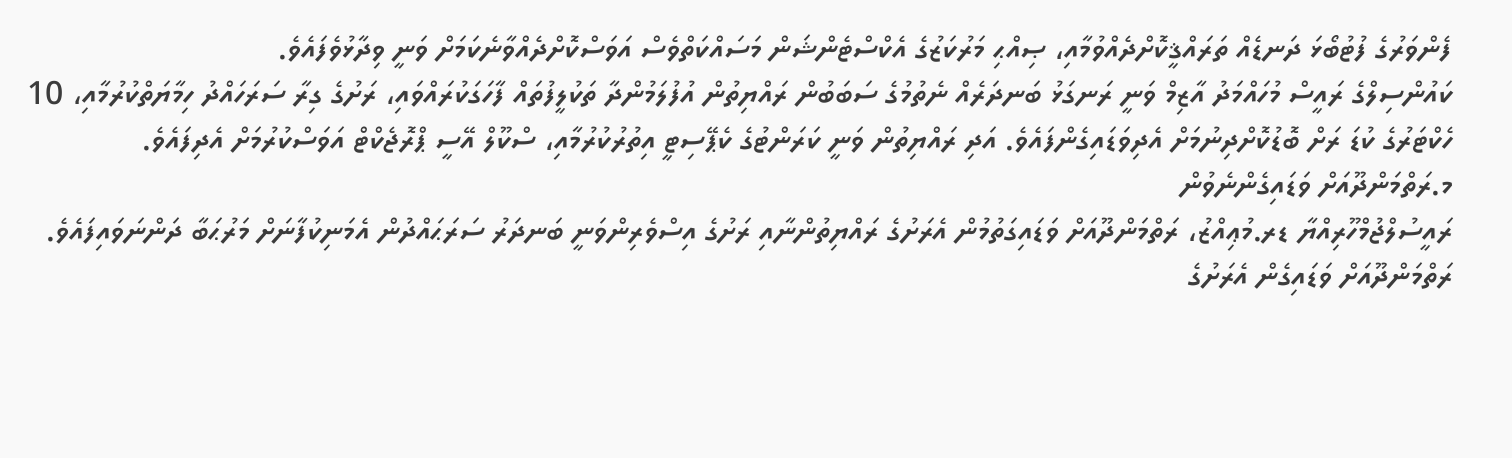ފެންވަރުގެ ފުޓުބޯޅަ ދަނޑެއް ތަރައްޤީކޮށްދެއްވުމާއި، ޞިއްޙި މަރުކަޒުގެ އެކްސްޓެންޝަން މަސައްކަތްވެސް އަވަސްކޮށްދެއްވާނެކަމަށް ވަނީ ވިދާޅުވެފައެވެ.
ކައުންސިލްގެ ރައީސް މުހައްމަދު އާޒިމް ވަނީ ރަނގަޅު ބަނދަރެއް ނެތުމުގެ ސަބަބުން ރައްޔިތުން އުފުލަމުންދާ ތަކުލީފުތައް ފާހަގަކުރައްވައި، ރަށުގެ ގިރާ ސަރަހައްދު ހިމާޔަތްކުރުމާއި، 10 ހެކްޓަރުގެ ކުޑަ ރަށް ބޮޑުކޮށްދިނުމަށް އެދިވަޑައިގެންފައެވެ. އަދި ރައްޔިތުން ވަނީ ކަރަންޓުގެ ކެޕޭސިޓީ އިތުރުކުރުމާއި، ސްކޫލް އޭސީ ޕްރޮޖެކްޓް އަވަސްކުރުމަށް އެދިފައެވެ.
މ.ރަތްމަންދޫއަށް ވަޑައިގެންނެވުން
ރައީސުލްޖުމްހޫރިއްޔާ ޑރ.މުޢިއްޒު، ރަތްމަންދޫއަށް ވަޑައިގަތުމުން އެރަށުގެ ރައްޔިތުންނާއި ރަށުގެ އިސްވެރިންވަނީ ބަނދަރު ސަރަޙައްދުން އެމަނިކުފާނަށް މަރުޙަބާ ދަންނަވައިފައެވެ.
ރަތްމަންދޫއަށް ވަޑައިގެން އެރަށުގެ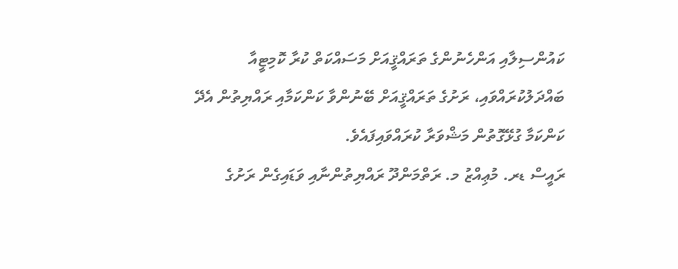ކައުންސިލާއި އަންހެނުންގެ ތަރައްޤީއަށް މަސައްކަތް ކުރާ ކޮމިޓީއާ ބައްދަލުކުރައްވައި، ރަށުގެ ތަރައްޤީއަށް ބޭނުންވާ ކަންކަމާއި ރައްޔިތުން އެދޭ ކަންކަމާ ގުޅޭގޮތުން މަޝްވަރާ ކުރައްވައިފައެވެ.
ރައީސް ޑރ. މުޢިއްޒު މ. ރަތްމަންދޫ ރައްޔިތުންނާއި ވަޑައިގެން ރަށުގެ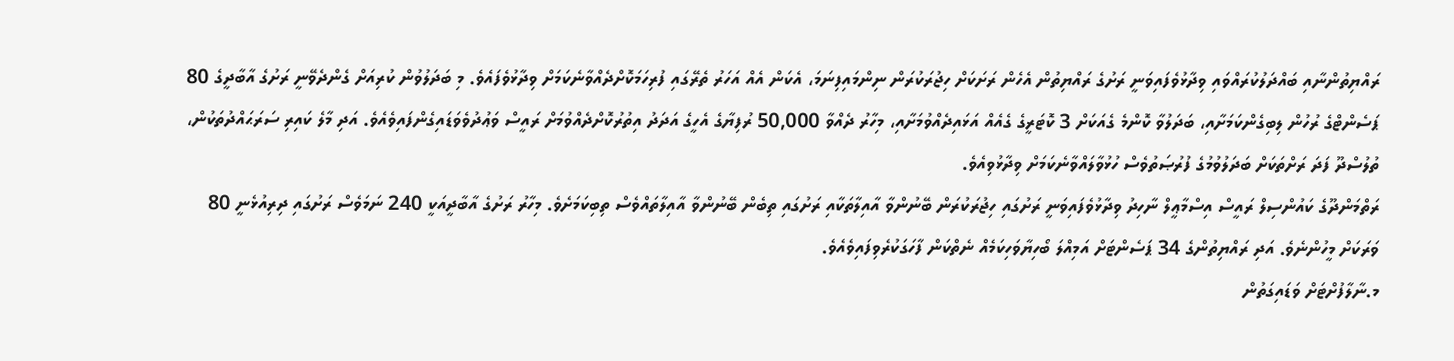ރައްޔިތުންނާއި ބައްދަލުކުރައްވައި ވިދާޅުވެފައިވަނީ ރަށުގެ ރައްޔިތުން އެހެން ރަށަކަށް ހިޖުރަކުރަން ނިންމައިފިނަމަ، އެކަން އެއް އަހަރު ތެރޭގައި ފުރިހަމަކޮށްދެއްވާނެކަމަށް ވިދާޅުވެފައެވެ. މި ބަދަލުވުން ކުރިއަށް ގެންދެވޭނީ ރަށުގެ އާބާދީގެ 80 ޕަސެންޓްގެ ރުހުން ލިބިގެންކަމަށާއި، ބަދަލުވާ ކޮންމެ ގެއަކަށް 3 ކޮޓަރީގެ ގެއެއް އަޅައިދެއްވުމަށާއި، މިހާރު ދެއްވާ 50,000 ރުފިޔާގެ އެހީގެ އަދަދު އިތުރުކޮށްދެއްވުމަށް ރައީސް ވަޢުދުވެވަޑައިގެންފައިވެއެވެ. އަދި މާލެ ކައިރި ސަރަޙައްދުތަކުން، ތުލުސްދޫ ފަދަ ރަށްތަކަށް ބަދަލުވުމުގެ ފުރުޞަތުވެސް ހުޅުވާލައްވާނެކަމަށް ވިދާޅުވިއެވެ.
ރަތްމަންދޫގެ ކައުންސިލް ރައީސް އިސްމާޢީލް ނާހިދު ވިދާޅުވެފައިވަނީ ރަށުގައި ހިޖުރަކުރަން ބޭނުންވާ އާއިލާތަކާއި ރަށުގައި ތިބެން ބޭނުންވާ އާއިލާތައްވެސް ތިބިކަމަށެވެ. މިހާރު ރަށުގެ އާބާދީއަކީ 240 ނަމަވެސް ރަށުގައި ދިރިއުޅެނީ 80 ވަރަކަށް މީހުންނެވެ. އަދި ރައްޔިތުންގެ 34 ޕަސެންޓަށް އަމިއްލަ ބޯހިޔާވަހިކަމެއް ނެތްކަން ފާހަގަކުރެވިފައިވެއެވެ.
މ.ނާލާފުށްޓަށް ވަޑައިގަތުން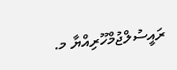ރައީސުލްޖުމްހޫރިއްޔާ މ.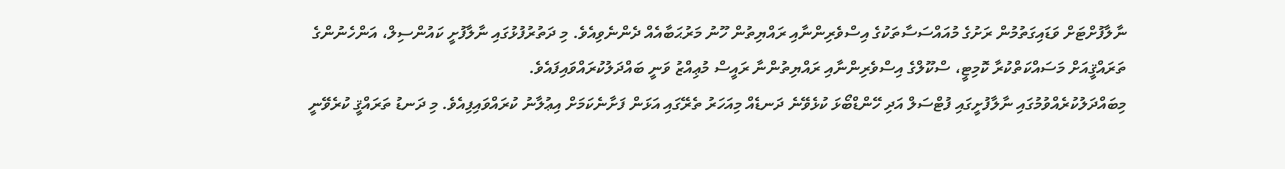ނާލާފުށްޓަށް ވަޑައިގަތުމުން ރަށުގެ މުއައްސަސާތަކުގެ އިސްވެރިންނާއި ރައްޔިތުން ހޫނު މަރުޙަބާއެއް ދެންނެވިއެވެ. މި ދަތުރުފުޅުގައި ނާލާފުށީ ކައުންސިލް، އަންހެނުންގެ ތަރައްޤީއަށް މަސައްކަތްކުރާ ކޮމިޓީ، ސްކޫލްގެ އިސްވެރިންނާއި ރައްޔިތުންނާ ރައީސް މުޢިއްޒު ވަނީ ބައްދަލުކުރައްވައިފައެވެ.
މިބައްދަލުކުރެއްވުމުގައި ނާލާފުށީގައި ފުޓްސަލް އަދި ހޭންޑްބޯޅަ ކުޅެވޭނެ ދަނޑެއް މިއަހަރު ތެރޭގައި އަޅަން ފަށާނެކަމަށް އިޢުލާނު ކުރައްވައިފިއެވެ. މި ދަނޑު ތަރައްޤީ ކުރެވޭނީ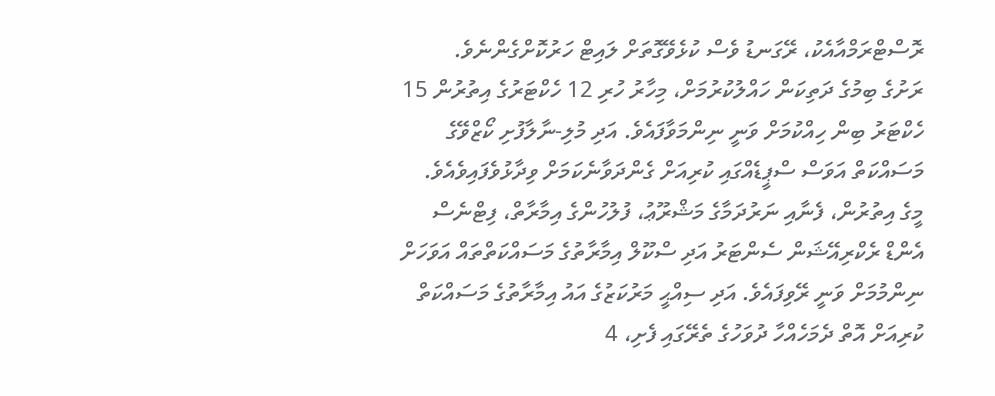ރޮސްޓްރަމްއާއެކު، ރޭގަނޑު ވެސް ކުޅެވޭގޮތަށް ލައިޓް ހަރުކޮށްގެންނެވެ.
ރަށުގެ ބިމުގެ ދަތިކަން ހައްލުކުރުމަށް، މިހާރު ހުރި 12 ހެކްޓަރުގެ އިތުރުން 15 ހެކްޓަރު ބިން ހިއްކުމަށް ވަނީ ނިންމަވާފައެވެ. އަދި މުލި-ނާލާފުށި ކޯޒްވޭގެ މަސައްކަތް އަވަސް ސްޕީޑެއްގައި ކުރިއަށް ގެންދަވާނެކަމަށް ވިދާޅުވެފައިވެއެވެ.
މީގެ އިތުރުން، ފެނާއި ނަރުދަމާގެ މަޝްރޫޢު، ފުލުހުންގެ އިމާރާތް، ފިޓްނެސް އެންޑް ރެކްރިއޭޝަން ސެންޓަރު އަދި ސްކޫލް އިމާރާތުގެ މަސައްކަތްތައް އަވަހަށް ނިންމުމަށް ވަނީ ރޭވިފައެވެ. އަދި ސިއްޙީ މަރުކަޒުގެ އައު އިމާރާތުގެ މަސައްކަތް ކުރިއަށް އޮތް ދެމަހެއްހާ ދުވަހުގެ ތެރޭގައި ފެށި، 4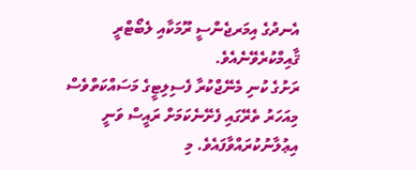އެނދުގެ އިމަރޖެންސީ ރޫމަކާއި ލެބޯޓްރީ ޤާއިމްކުރެވޭނެއެވެ.
ރަށުގެ ކުނި މެނޭޖްކުރާ ފެސިލިޓީގެ މަސައްކަތްވެސް މިއަހަރު ތެރޭގައި ފެށޭނެކަމަށް ރައީސް ވަނީ އިޢުލާނުކުރައްވާފައެވެ. މި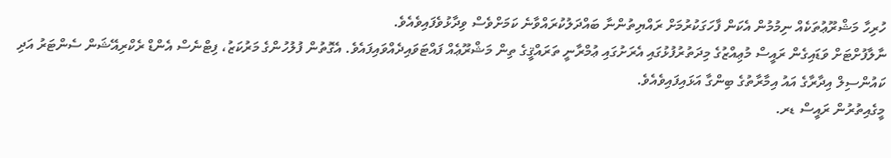ހުރިހާ މަޝްރޫޢުތަކެއް ނިމުމުން އެކަން ފާހަގަކުރުމަށް ރައްޔިތުންނާ ބައްދަލުކުރައްވާނެ ކަމަށްވެސް ވިދާޅުވެފައިވެއެވެ.
ނާލާފުށްޓަށް ވަޑައިގެން ރައީސް މުޢިއްޒުގެ މިދަތުރުފުޅުގައި އެރަށުގައި ޢުމްރާނީ ތަރައްޤީގެ ތިން މަޝްރޫޢެއް ފައްޓަވައިދެއްވައިފައެވެ. އެގޮތުން ފުލުހުންގެ މަރުކަޒު، ފިޓްނެސް އެންޑް ރެކްރިއޭޝަން ސެންޓަރު އަދި ކައުންސިލް އިދާރާގެ އައު އިމާރާތުގެ ބިންގާ އަޅައިފައިވެއެވެ.
މީގެއިތުރުން ރައީސް ޑރ.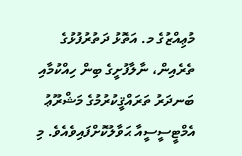މުޢިއްޒުގެ މ. އަތޮޅު ދަތުރުފުޅުގެ ތެރެއިން، ނާލާފުށީގެ ބިން ހިއްކުމާއި ބަނދަރު ތަރައްޤީކުރުމުގެ މަޝްރޫޢު އެމްޓީސީސީއާ ޙަވާލުކޮށްފައިވެއެވެ. މި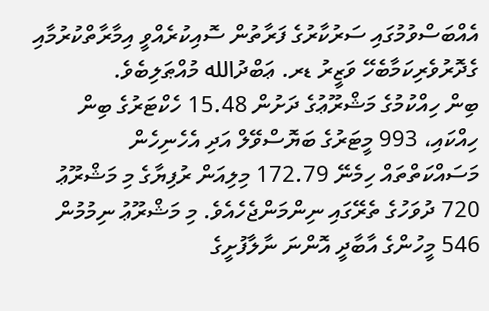އެއްބަސްވުމުގައި ސަރުކާރުގެ ފަރާތުން ސޮއިކުރެއްވީ އިމާރާތްކުރުމާއި ގެދޮރުވެރިކަމާބެހޭ ވަޒީރު ޑރ. ޢަބްދުالله މުއްޠަލިބެވެ.
ބިން ހިއްކުމުގެ މަޝްރޫޢުގެ ދަށުން 15.48 ހެކްޓަރުގެ ބިން ހިއްކައި، 993 މީޓަރުގެ ބަޔޮސްވޭލް އަދި އެހެނިހެން މަސައްކަތްތައް ހިމެނޭ 172.79 މިލިއަން ރުފިޔާގެ މި މަޝްރޫޢު 720 ދުވަހުގެ ތެރޭގައި ނިންމަންޖެހެއެވެ. މި މަޝްރޫޢު ނިމުމުން 546 މީހުންގެ އާބާދީ އޮންނަ ނާލާފުށީގެ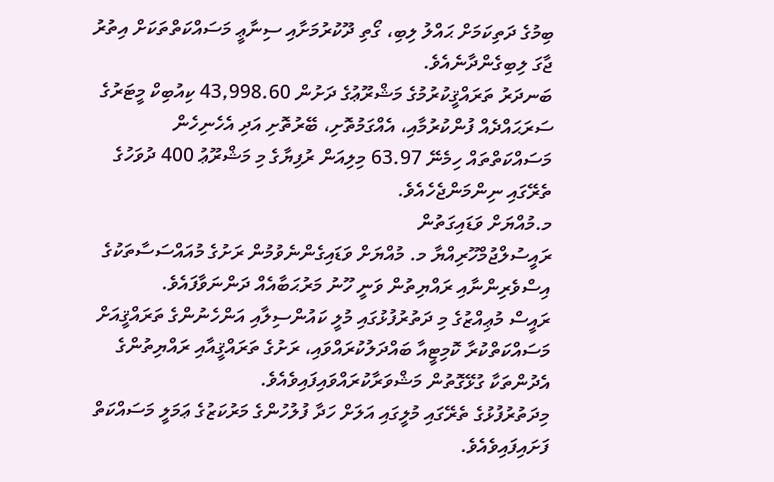ބިމުގެ ދަތިކަމަށް ޙައްލު ލިބި، ގޯތި ދޫކުރުމަށާއި ސިނާޢީ މަސައްކަތްތަކަށް އިތުރު ޖާގަ ލިބިގެންދާނެއެވެ.
ބަނދަރު ތަރައްޤީކުރުމުގެ މަޝްރޫޢުގެ ދަށުން 43,998.60 ކިއުބިކް މީޓަރުގެ ސަރަޙައްދެއް ފުންކުރުމާއި، އެއްގަމުތޮށި، ބޭރުތޮށި އަދި އެހެނިހެން މަސައްކަތްތައް ހިމެނޭ 63.97 މިލިއަން ރުފިޔާގެ މި މަޝްރޫޢު 400 ދުވަހުގެ ތެރޭގައި ނިންމަންޖެހެއެވެ.
މ.މުއްޔަށް ވަޑައިގަތުން
ރައީސުލްޖުމްހޫރިއްޔާ މ. މުއްޔަށް ވަޑައިގެންނެވުމުން ރަށުގެ މުއައްސަސާތަކުގެ އިސްވެރިންނާއި ރައްޔިތުން ވަނީ ހޫނު މަރުޙަބާއެއް ދަންނަވާފައެވެ.
ރައީސް މުޢިއްޒުގެ މި ދަތުރުފުޅުގައި މުލީ ކައުންސިލާއި އަންހެނުންގެ ތަރައްޤީއަށް މަސައްކަތްކުރާ ކޮމިޓީއާ ބައްދަލުކުރައްވައި، ރަށުގެ ތަރައްޤީއާއި ރައްޔިތުންގެ އެދުންތަކާ ގުޅޭގޮތުން މަޝްވަރާކުރައްވައިފައިވެއެވެ.
މިދަތުރުފުޅުގެ ތެރޭގައި މުލީގައި އަލަށް ހަދާ ފުލުހުންގެ މަރުކަޒުގެ ޢަމަލީ މަސައްކަތް ފަށައިފައިވެއެވެ.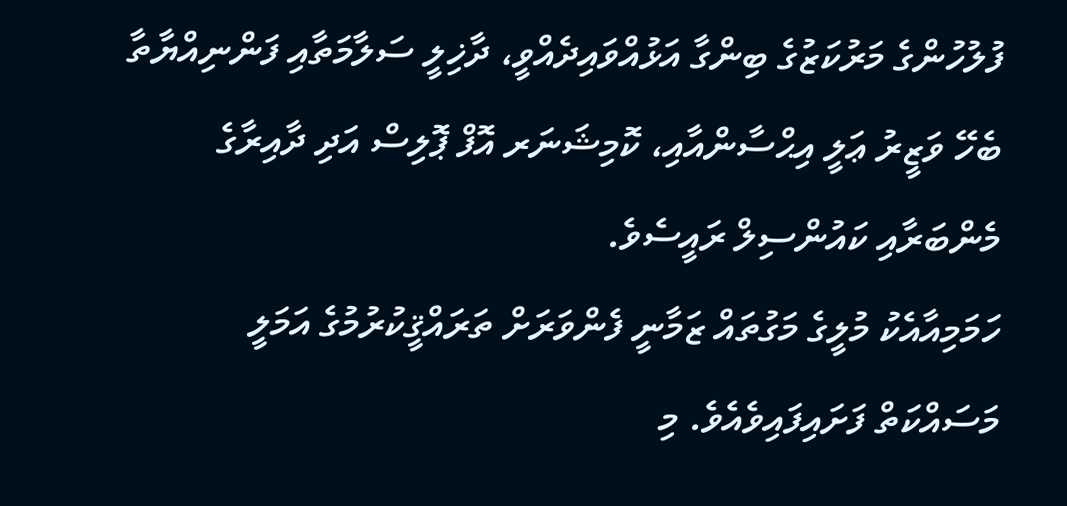ފުލުހުންގެ މަރުކަޒުގެ ބިންގާ އަޅުއްވައިދެއްވީ، ދާޚިލީ ސަލާމަތާއި ފަންނިއްޔާތާ ބެހޭ ވަޒީރު ޢަލީ އިޙްސާންއާއި، ކޮމިޝަނަރ އޮފް ޕޮލިސް އަދި ދާއިރާގެ މެންބަރާއި ކައުންސިލް ރައީސެވެ.
ހަމަމިއާއެކު މުލީގެ މަގުތައް ޒަމާނީ ފެންވަރަށް ތަރައްޤީކުރުމުގެ އަމަލީ މަސައްކަތް ފަށައިފައިވެއެވެ. މި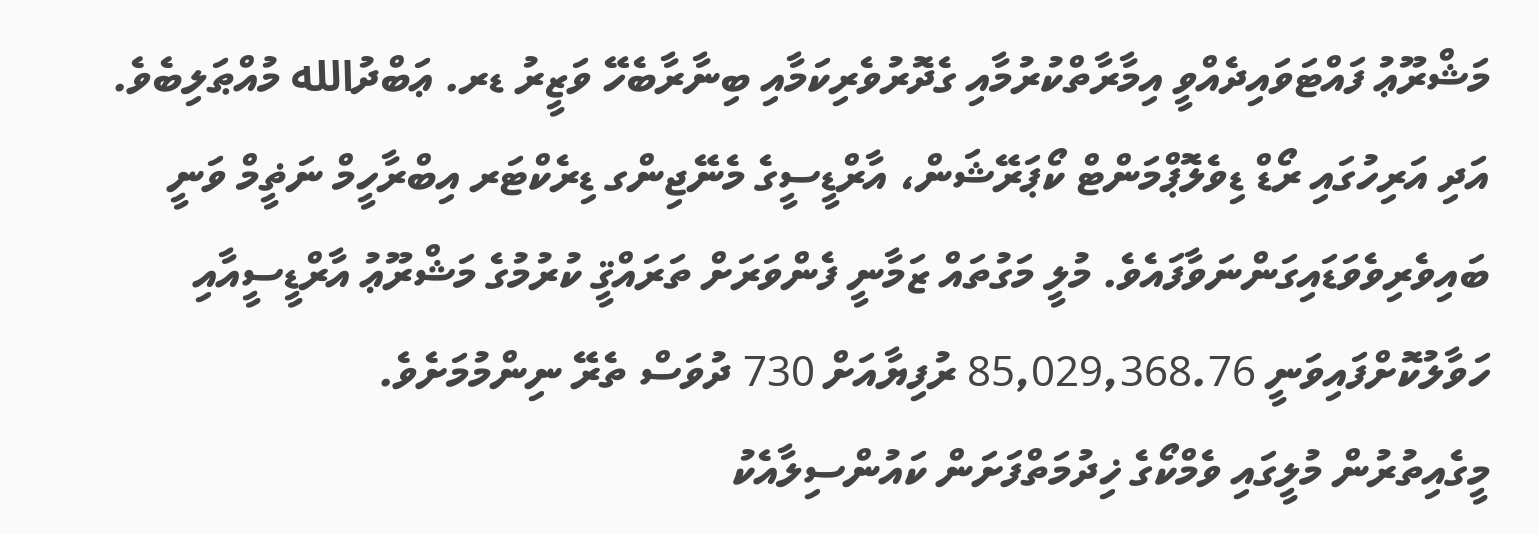މަޝްރޫޢު ފައްޓަވައިދެއްވީ އިމާރާތްކުރުމާއި ގެދޮރުވެރިކަމާއި ބިނާރާބެހޭ ވަޒީރު ޑރ. ޢަބްދުالله މުއްޠަލިބެވެ. އަދި އަރިހުގައި ރޯޑް ޑިވެލޮޕްމަންޓް ކޯޕަރޭޝަން، އާރްޑީސީގެ މެނޭޖިންގ ޑިރެކްޓަރ އިބްރާހީމް ނަޡީމް ވަނީ ބައިވެރިވެވަޑައިގަންނަވާފައެވެ. މުލީ މަގުތައް ޒަމާނީ ފެންވަރަށް ތަރައްޤީ ކުރުމުގެ މަޝްރޫޢު އާރްޑީސީއާއި ހަވާލުކޮށްފައިވަނީ 85,029,368.76 ރުފިޔާއަށް 730 ދުވަސް ތެރޭ ނިންމުމަށެވެ.
މީގެއިތުރުން މުލީގައި ވެމްކޯގެ ޚިދުމަތްފަށަން ކައުންސިލާއެކު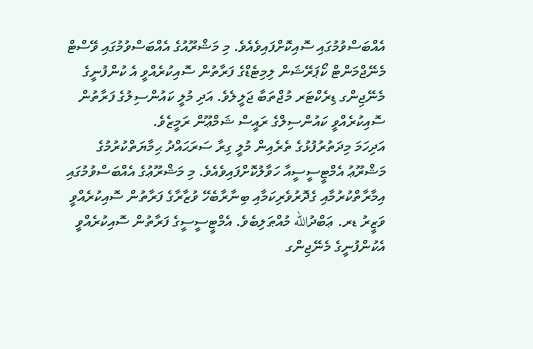އެއްބަސްވުމުގައި ސޮއިކޮށްފައިވެއެވެ. މި މަޝްރޫއުގެ އެއްބަސްވުމުގައި ވޭސްޓް މެނޭޖްމަންޓް ކޯޕަރޭޝަން ލިމިޓެޑްގެ ފަރާތުން ސޮއިކުރެއްވީ އެ ކުންފުނީގެ މެނޭޖިންގ ޑިރެކްޓަރ މުޖްތަބާ ޖަލީލެވެ. އަދި މުލީ ކައުންސިލުގެ ފަރާތުން ސޮއިކުރެއްވީ ކައުންސިލްގެ ރައީސް ޝަމްޢޫން ރަމީޒެވެ.
އަދިހަމަ މިދަތުރުފުޅުގެ ތެރެއިން މުލީ ގިރާ ސަރަޙައްދު ޙިމާޔަތްކުރުމުގެ މަޝްރޫޢު އެމްޓީސީސީއާ ހަވާލުކޮށްފައިވެއެވެ. މި މަޝްރޫޢުގެ އެއްބަސްވުމުގައި އިމާރާތްކުރުމާއި ގެދޮރުވެރިކަމާއި ބިނާރާބެހޭ ވުޒާރާގެ ފަރާތުން ސޮއިކުރެއްވީ ވަޒީރު ޑރ. ޢަބްދުالله މުއްޠަލިބެވެ. އެމްޓީސީސީގެ ފަރާތުން ސޮއިކުރެއްވީ އެކުންފުނީގެ މެނޭޖިންގ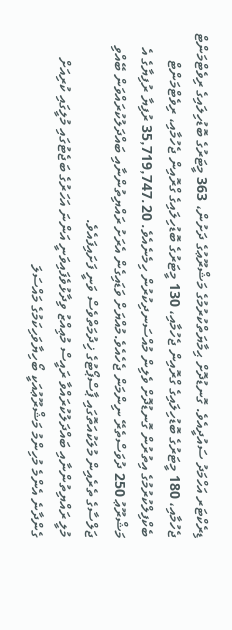ޑިރެކްޓަރ އަހްމަދު ސައުދީއެވެ. ގޮނޑުދޮށް ޙިމާޔަތްކުރުމުގެ މަޝްރޫޢުގެ ދަށުން، 363 މީޓަރުގެ ބޮޑުހިލައިގެ ރިވެޓްމަންޓް ޖެހުމާއި، 180 މީޓަރުގެ ބޮޑުހިލައިގެ ގްރޮއިން ޖެހުމާއި، 130 މީޓަރުގެ ބޮޑުހިލައިގެ ގްރޮއިން ޖެހުމާއި، ރިވެޓްމަންޓް ބެކްފިލްކުރުމުގެ އިތުރުން ގޮނޑުދޮށް ވެލިން މުއްސަނދިކުރުން ހިމެނެއެވެ. 35,719,747.20 ރުފިޔާ ރުފިޔާގެ އެ މަޝްރޫޢު 250 ދުވަސްތެރޭ ނިންމަން ޖެހެއެވެ.މުއްޔަށް ވަޑައިގެން އެރަށު ރައްޔިތުންނާއި ބައްދަލުކުރައްވަން ބޭއްވި ޖަލްސާގެ ތެރެއިން މުލަކުއަތޮގައި ޕާސްޕޯޓުގެ ޚިދުމަތްވެސް ވަނީ ފަށައިފައެވެ.
މުލީ ރައްޔިތުންނާއި ބައްދަލުކުރައްވާ ރައީސް މުޢިއްޒު ވިދާޅުވެފައިވަނީ އަންނަ އަހަރުގެ ބަޖެޓުގައި މުލީގައި ކުރިއަށް ގެންދާނެ އެންމެ މުހިންމު މަޝްރޫޢުއަކީ ބޯހިޔާވަހިކަމުގެ މައްސަލަ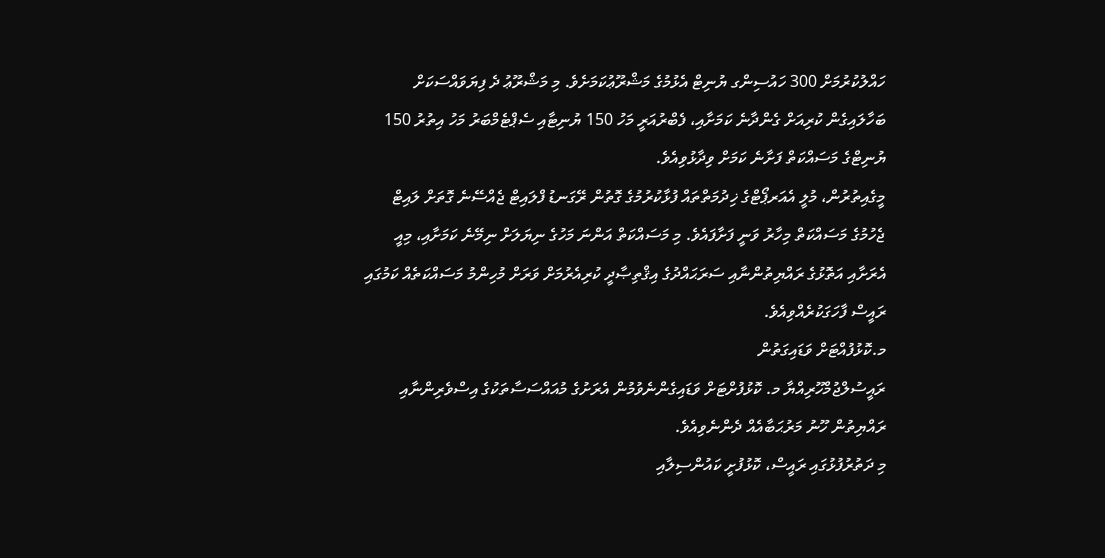ހައްލުކުރުމަށް 300 ހައުސިންގ ޔުނިޓް އެޅުމުގެ މަޝްރޫޢުކަމަށެވެ. މި މަޝްރޫޢު ދެ ފިޔަވައްސަކަށް ބަހާލައިގެން ކުރިއަށް ގެންދާނެ ކަމަށާއި، ފެބްރުއަރީ މަހު 150 ޔުނިޓާއި ސެޕްޓެމްބަރު މަހު އިތުރު 150 ޔުނިޓްގެ މަސައްކަތް ފަށާނެ ކަމަށް ވިދާޅުވިއެވެ.
މީގެއިތުރުން، މުލީ އެއަރޕޯޓްގެ ޚިދުމަތްތައް ފުޅާކުރުމުގެ ގޮތުން ރޭގަނޑު ފްލައިޓް ޖެއްސޭނެ ގޮތަށް ލައިޓް ޖެހުމުގެ މަސައްކަތް މިހާރު ވަނީ ފަށާފައެވެ. މި މަސައްކަތް އަންނަ މަހުގެ ނިޔަލަށް ނިމޭނެ ކަމަށާއި، މިއީ އެރަށާއި އަތޮޅުގެ ރައްޔިތުންނާއި ސަރަޙައްދުގެ އިޤްތިޞާދީ ކުރިއެރުމަށް ވަރަށް މުހިންމު މަސައްކަތެއް ކަމުގައި ރައީސް ފާހަގަކުރެއްވިއެވެ.
މ.ކޮޅުފުއްޓަށް ވަޑައިގަތުން
ރައީސުލްޖުމްހޫރިއްޔާ މ. ކޮޅުފުށްޓަށް ވަޑައިގެންނެވުމުން އެރަށުގެ މުއައްސަސާތަކުގެ އިސްވެރިންނާއި ރައްޔިތުން ހޫނު މަރުޙަބާއެއް ދެންނެވިއެވެ.
މި ދަތުރުފުޅުގައި ރައީސް، ކޮޅުފުށީ ކައުންސިލާއި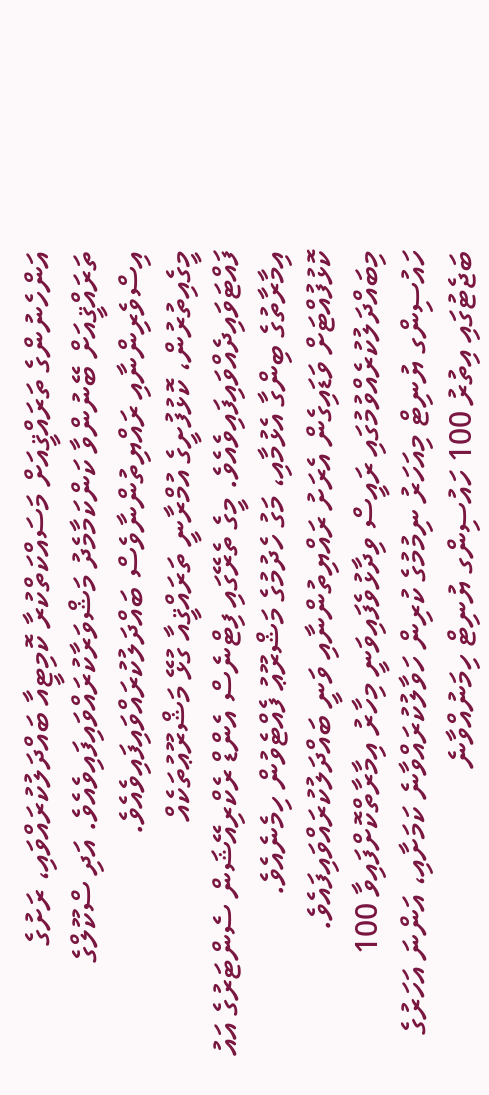އަންހެނުންގެ ތަރައްޤީއަށް މަސައްކަތްކުރާ ކޮމިޓީއާ ބައްދަލުކުރައްވައި، ރަށުގެ ތަރައްޤީއަށް ބޭނުންވާ ކަންކަމާމެދު މަޝްވަރާކުރައްވައިފައިވެއެވެ. އަދި ސްކޫލްގެ އިސްވެރިންނާއި ރައްޔިތުންނާވެސް ބައްދަލުކުރައްވައިފައިވެއެވެ.
މީގެއިތުރުން، ކޮޅުފުށީގެ އުމްރާނީ ތަރައްޤީއާ ގުޅޭ މަޝްރޫޢުތަކެއް ފައްޓަވައިދެއްވައިފައިވެއެވެ. މީގެ ތެރޭގައި ފިޓްނެސް އެންޑް ރެކްރިއޭޝަން ސެންޓަރުގެ އައު އިމާރާތުގެ ބިންގާ އެޅުމާއި، މަގު ހެދުމުގެ މަޝްރޫޢު ފެއްޓެވުން ހިމެނެއެވެ.
ކޮޅުފުއްޓަށް ވަޑައިގެން އެރަށު ރައްޔިތުންނާއި ވަނީ ބައްދަލުކުރައްވައިފައެވެ. މިބައްދަލުކުރެއްވުމުގައި ރައީސް ވިދާޅުވެފައިވަނީ މިހާރު އިމާރާތްކޮށްފައިވާ 100 ހައުސިންގ ޔުނިޓް މިއަހަރު ނިމުމުގެ ކުރިން ހަވާލުކުރައްވާނެ ކަމަށާއި، އަންނަ އަހަރުގެ ބަޖެޓުގައި އިތުރު 100 ހައުސިންގ ޔުނިޓް ހިމަނުއްވާނެ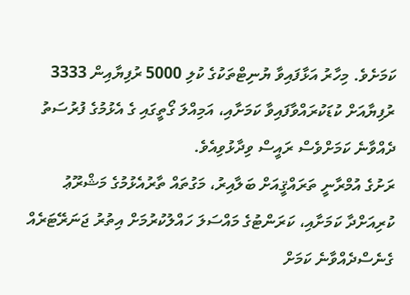ކަމަށެވެ. މިހާރު އަޅާފައިވާ ޔުނިޓްތަކުގެ ކުލި 5000 ރުފިޔާއިން 3333 ރުފިޔާއަށް ކުޑަކުރައްވާފައިވާ ކަމަށާއި، އަމިއްލަ ގޯތީގައި ގެ އެޅުމުގެ ފުރުސަތު ދެއްވާނެ ކަމަށްވެސް ރައީސް ވިދާޅުވިއެވެ.
ރަށުގެ އުމްރާނީ ތަރައްޤީއަށް ބަލާއިރު، މަގުތައް ތާރުއެޅުމުގެ މަޝްރޫޢު ކުރިއަށްދާ ކަމަށާއި، ކަރަންޓުގެ މައްސަލަ ހައްލުކުރުމަށް އިތުރު ޖަނަރޭޓަރެއް ގެނެސްދެއްވާނެ ކަމަށް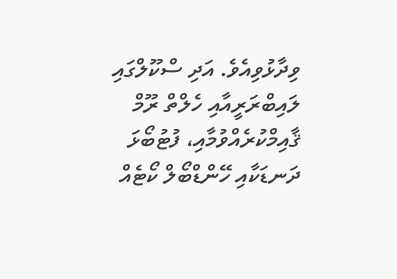ވިދާޅުވިއެވެ. އަދި ސްކޫލްގައި ލައިބްރަރީއާއި ހެލްތް ރޫމް ޤާއިމްކުރެއްވުމާއި، ފުޓުބޯޅަ ދަނޑަކާއި ހޭންޑްބޯލް ކޯޓެއް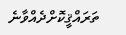ތަރައްޤީކޮށްދެއްވާނެ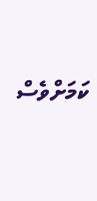ކަމަށްވެސް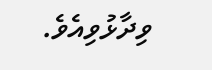ވިދާޅުވިއެވެ.